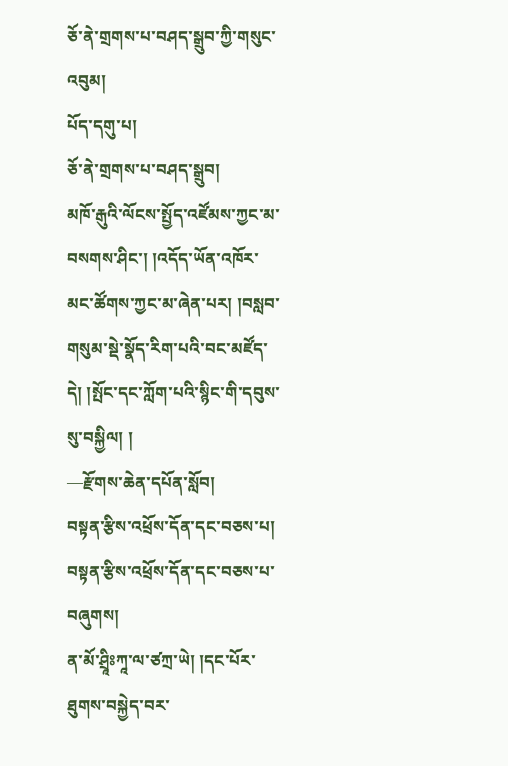ཅོ་ནེ་གྲགས་པ་བཤད་སྒྲུབ་ཀྱི་གསུང་འབུམ།
པོད་དགུ་པ།
ཅོ་ནེ་གྲགས་པ་བཤད་སྒྲུབ།
མཁོ་རྒུའི་ལོངས་སྤྱོད་འཛོམས་ཀྱང་མ་བསགས་ཤིང་། །འདོད་ཡོན་འཁོར་མང་ཚོགས་ཀྱང་མ་ཞེན་པར། །བསླབ་གསུམ་སྡེ་སྣོད་རིག་པའི་བང་མཛོད་དེ། །སྤོང་དང་ཀློག་པའི་སྙིང་གི་དབུས་སུ་བསྐྱིལ། །
—རྫོགས་ཆེན་དཔོན་སློབ།
བསྟན་རྩིས་འཕྲོས་དོན་དང་བཅས་པ།
བསྟན་རྩིས་འཕྲོས་དོན་དང་བཅས་པ་བཞུགས།
ན་མོ་ཤྲཱིཿཀཱ་ལ་ཙཀྲ་ཡེ། །དང་པོར་ཐུགས་བསྐྱེད་བར་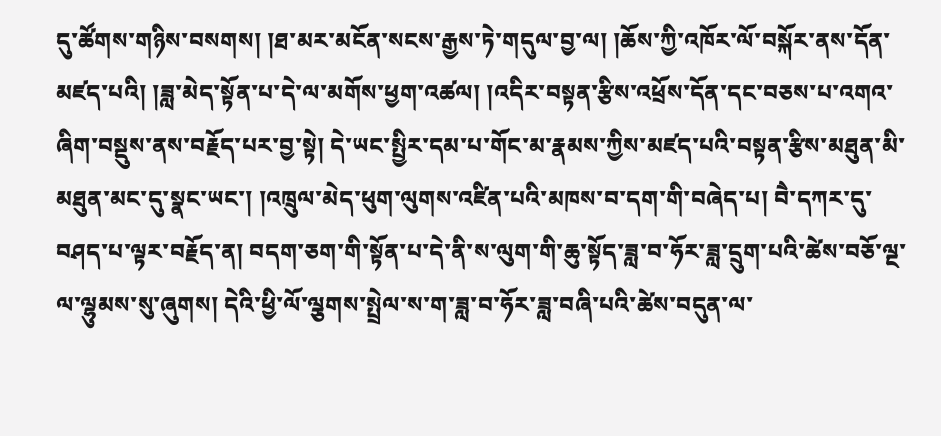དུ་ཚོགས་གཉིས་བསགས། །ཐ་མར་མངོན་སངས་རྒྱས་ཏེ་གདུལ་བྱ་ལ། །ཆོས་ཀྱི་འཁོར་ལོ་བསྐོར་ནས་དོན་མཛད་པའི། །ཟླ་མེད་སྟོན་པ་དེ་ལ་མགོས་ཕྱག་འཚལ། །འདིར་བསྟན་རྩིས་འཕྲོས་དོན་དང་བཅས་པ་འགའ་ཞིག་བསྡུས་ནས་བརྗོད་པར་བྱ་སྟེ། དེ་ཡང་སྤྱིར་དམ་པ་གོང་མ་རྣམས་ཀྱིས་མཛད་པའི་བསྟན་རྩིས་མཐུན་མི་མཐུན་མང་དུ་སྣང་ཡང་། །འཁྲུལ་མེད་ཕུག་ལུགས་འཛིན་པའི་མཁས་བ་དག་གི་བཞེད་པ། བཻ་དཀར་དུ་བཤད་པ་ལྟར་བརྗོད་ན། བདག་ཅག་གི་སྟོན་པ་དེ་ནི་ས་ལུག་གི་ཆུ་སྟོད་ཟླ་བ་ཧོར་ཟླ་དྲུག་པའི་ཚེས་བཅོ་ལྔ་ལ་ལྷུམས་སུ་ཞུགས། དེའི་ཕྱི་ལོ་ལྕགས་སྤྲེལ་ས་ག་ཟླ་བ་ཧོར་ཟླ་བཞི་པའི་ཚེས་བདུན་ལ་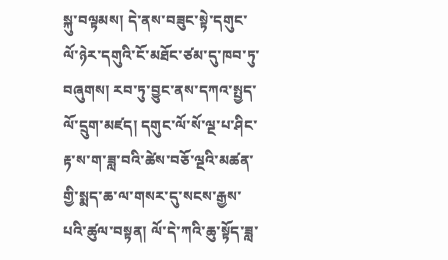སྐུ་བལྟམས། དེ་ནས་བཟུང་སྟེ་དགུང་ལོ་ཉེར་དགུའི་ངོ་མཐོང་ཙམ་དུ་ཁབ་ཏུ་བཞུགས། རབ་ཏུ་བྱུང་ནས་དཀའ་སྤྱད་ལོ་དྲུག་མཛད། དགུང་ལོ་སོ་ལྔ་པ་ཤིང་རྟ་ས་ག་ཟླ་བའི་ཚེས་བཅོ་ལྔའི་མཚན་གྱི་སྨད་ཆ་ལ་གསར་དུ་སངས་རྒྱས་པའི་ཚུལ་བསྟན། ལོ་དེ་ཀའི་ཆུ་སྟོད་ཟླ་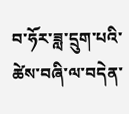བ་ཧོར་ཟླ་དྲུག་པའི་ཚེས་བཞི་ལ་བདེན་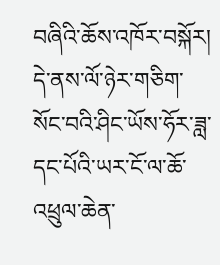བཞིའི་ཆོས་འཁོར་བསྐོར། དེ་ནས་ལོ་ཉེར་གཅིག་སོང་བའི་ཤིང་ཡོས་ཧོར་ཟླ་དང་པོའི་ཡར་ངོ་ལ་ཆོ་འཕྲུལ་ཆེན་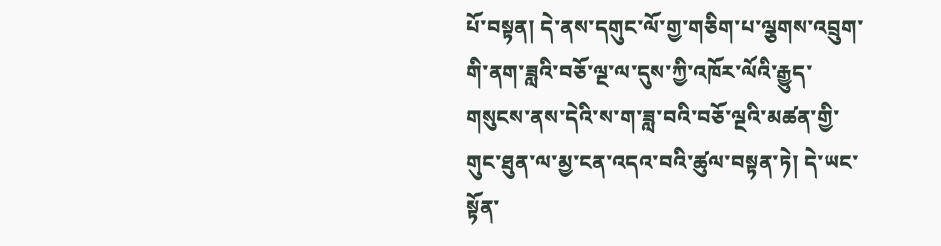པོ་བསྟན། དེ་ནས་དགུང་ལོ་གྱ་གཅིག་པ་ལྕགས་འབྲུག་གི་ནག་ཟླའི་བཅོ་ལྔ་ལ་དུས་ཀྱི་འཁོར་ལོའི་རྒྱུད་གསུངས་ནས་དེའི་ས་ག་ཟླ་བའི་བཅོ་ལྔའི་མཚན་གྱི་གུང་ཐུན་ལ་མྱ་ངན་འདའ་བའི་ཚུལ་བསྟན་ཏེ། དེ་ཡང་སྟོན་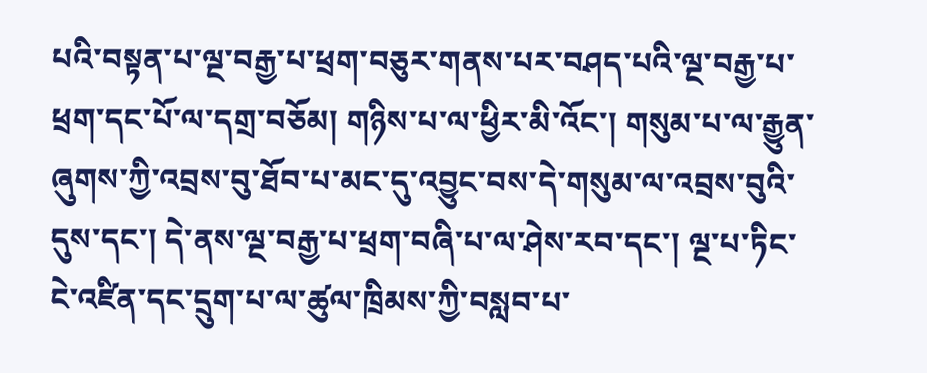པའི་བསྟན་པ་ལྔ་བརྒྱ་པ་ཕྲག་བཅུར་གནས་པར་བཤད་པའི་ལྔ་བརྒྱ་པ་ཕྲག་དང་པོ་ལ་དགྲ་བཅོམ། གཉིས་པ་ལ་ཕྱིར་མི་འོང་། གསུམ་པ་ལ་རྒྱུན་ཞུགས་ཀྱི་འབྲས་བུ་ཐོབ་པ་མང་དུ་འབྱུང་བས་དེ་གསུམ་ལ་འབྲས་བུའི་དུས་དང་། དེ་ནས་ལྔ་བརྒྱ་པ་ཕྲག་བཞི་པ་ལ་ཤེས་རབ་དང་། ལྔ་པ་ཏིང་ངེ་འཛིན་དང་དྲུག་པ་ལ་ཚུལ་ཁྲིམས་ཀྱི་བསླབ་པ་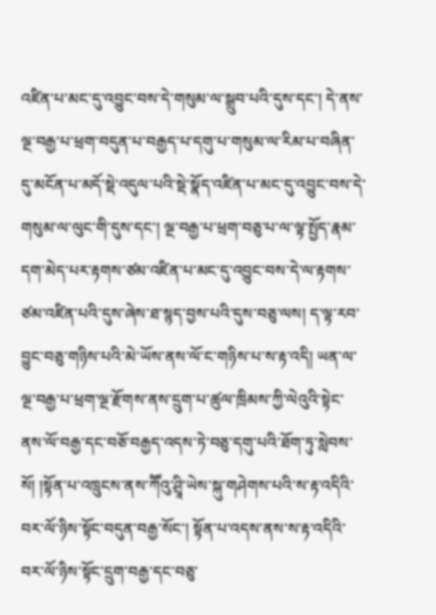འཛིན་པ་མང་དུ་འབྱུང་བས་དེ་གསུམ་ལ་སྒྲུབ་པའི་དུས་དང་། དེ་ནས་ལྔ་བརྒྱ་པ་ཕྲག་བདུན་པ་བརྒྱད་པ་དགུ་པ་གསུམ་ལ་རིམ་པ་བཞིན་དུ་མངོན་པ་མདོ་སྡེ་འདུལ་པའི་སྡེ་སྣོད་འཛིན་པ་མང་དུ་འབྱུང་བས་དེ་གསུམ་ལ་ལུང་གི་དུས་དང་། ལྔ་བརྒྱ་པ་ཕྲག་བཅུ་པ་ལ་ལྟ་སྤྱོད་རྣམ་དག་མེད་པར་རྟགས་ཙམ་འཛིན་པ་མང་དུ་འབྱུང་བས་དེ་ལ་རྟགས་ཙམ་འཛིན་པའི་དུས་ཞེས་ཐ་སྙད་བྱས་པའི་དུས་བཅུ་ལས། ད་ལྟ་རབ་བྱུང་བཅུ་གཉིས་པའི་མེ་ཡོས་ནས་ལོ་ང་གཉིས་པ་ས་རྟ་འདི། ཡན་ལ་ལྔ་བརྒྱ་པ་ཕྲག་ལྔ་རྫོགས་ནས་དྲུག་པ་ཚུལ་ཁྲིམས་ཀྱི་ལེའུའི་སྟེང་ནས་ལོ་བརྒྱ་དང་བཅོ་བརྒྱད་འདས་ཏེ་བཅུ་དགུ་པའི་ཐོག་ཏུ་སླེབས་སོ། །སྟོན་པ་འཁྲུངས་ནས་ཀཽའུ་ཤྲཱི་ཡེས་སྐུ་གཤེགས་པའི་ས་རྟ་འདིའི་བར་ལོ་ཉིས་སྟོང་བདུན་བརྒྱ་སོང་། སྟོན་པ་འདས་ནས་ས་རྟ་འདིའི་བར་ལོ་ཉིས་སྟོང་དྲུག་བརྒྱ་དང་བཅུ་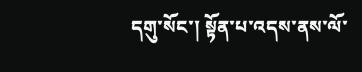དགུ་སོང་། སྟོན་པ་འདས་ནས་ལོ་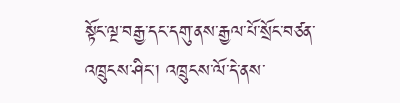སྟོང་ལྔ་བརྒྱ་དང་དགུ་ནས་རྒྱལ་པོ་སྲོང་བཙན་འཁྲུངས་ཤིང་། འཁྲུངས་ལོ་དེ་ནས་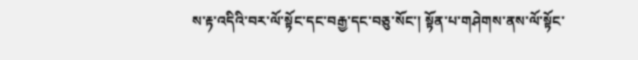ས་རྟ་འདིའི་བར་ལོ་སྟོང་དང་བརྒྱ་དང་བཅུ་སོང་། སྟོན་པ་གཤེགས་ནས་ལོ་སྟོང་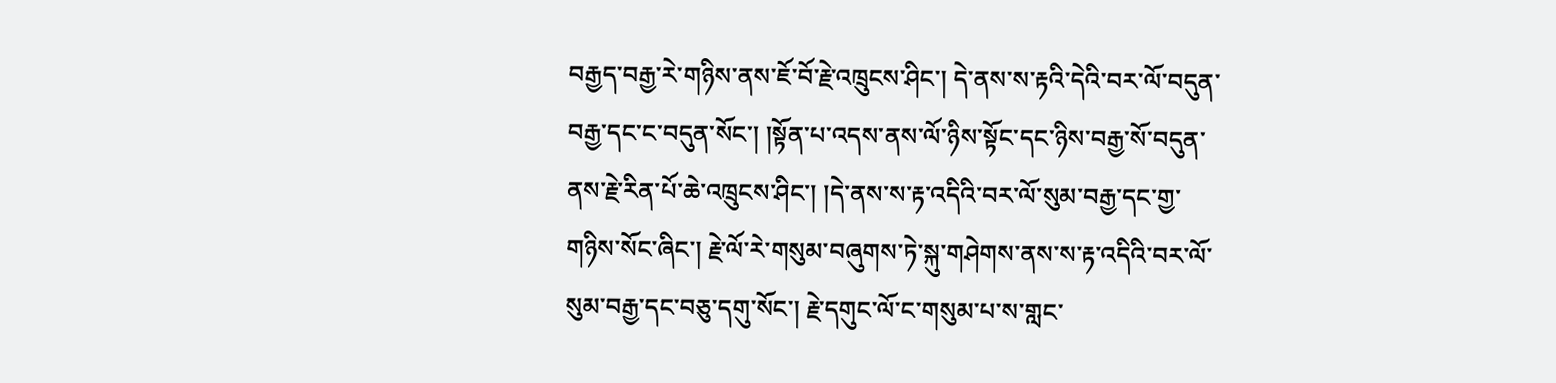བརྒྱད་བརྒྱ་རེ་གཉིས་ནས་ཇོ་བོ་རྗེ་འཁྲུངས་ཤིང་། དེ་ནས་ས་རྟའི་དེའི་བར་ལོ་བདུན་བརྒྱ་དང་ང་བདུན་སོང་། །སྟོན་པ་འདས་ནས་ལོ་ཉིས་སྟོང་དང་ཉིས་བརྒྱ་སོ་བདུན་ནས་རྗེ་རིན་པོ་ཆེ་འཁྲུངས་ཤིང་། །དེ་ནས་ས་རྟ་འདིའི་བར་ལོ་སུམ་བརྒྱ་དང་གྱ་གཉིས་སོང་ཞིང་། རྗེ་ལོ་རེ་གསུམ་བཞུགས་ཏེ་སྐུ་གཤེགས་ནས་ས་རྟ་འདིའི་བར་ལོ་སུམ་བརྒྱ་དང་བཅུ་དགུ་སོང་། རྗེ་དགུང་ལོ་ང་གསུམ་པ་ས་གླང་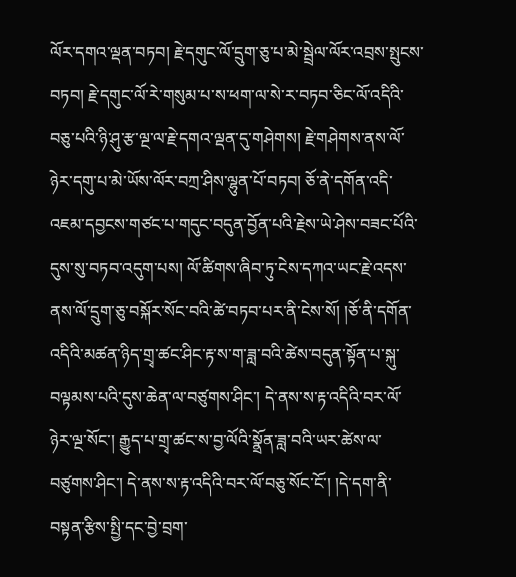ལོར་དགའ་ལྡན་བཏབ། རྗེ་དགུང་ལོ་དྲུག་ཅུ་པ་མེ་སྦྲེལ་ལོར་འབྲས་སྤུངས་བཏབ། རྗེ་དགུང་ལོ་རེ་གསུམ་པ་ས་ཕག་ལ་སེ་ར་བཏབ་ཅིང་ལོ་འདིའི་བཅུ་པའི་ཉི་ཤུ་རྩ་ལྔ་ལ་རྗེ་དགའ་ལྡན་དུ་གཤེགས། རྗེ་གཤེགས་ནས་ལོ་ཉེར་དགུ་པ་མེ་ཡོས་ལོར་བཀྲ་ཤིས་ལྷུན་པོ་བཏབ། ཅོ་ནེ་དགོན་འདི་འཇམ་དབྱངས་གཙང་པ་གདུང་བདུན་བྱོན་པའི་རྗེས་ཡེ་ཤེས་བཟང་པོའི་དུས་སུ་བཏབ་འདུག་པས། ལོ་ཚིགས་ཞིབ་ཏུ་ངེས་དཀའ་ཡང་རྗེ་འདས་ནས་ལོ་དྲུག་ཅུ་བསྐོར་སོང་བའི་ཚེ་བཏབ་པར་ནི་ངེས་སོ། །ཅོ་ནི་དགོན་འདིའི་མཚན་ཉིད་གྲྭ་ཚང་ཤིང་རྟ་ས་ག་ཟླ་བའི་ཚེས་བདུན་སྟོན་པ་སྐུ་བལྟམས་པའི་དུས་ཆེན་ལ་བཙུགས་ཤིང་། དེ་ནས་ས་རྟ་འདིའི་བར་ལོ་ཉེར་ལྔ་སོང་། རྒྱུད་པ་གྲྭ་ཚང་ས་བྱ་ལོའི་སྣྲོན་ཟླ་བའི་ཡར་ཚེས་ལ་བཙུགས་ཤིང་། དེ་ནས་ས་རྟ་འདིའི་བར་ལོ་བཅུ་སོང་ངོ་། །དེ་དག་ནི་བསྟན་རྩིས་སྤྱི་དང་བྱེ་བྲག་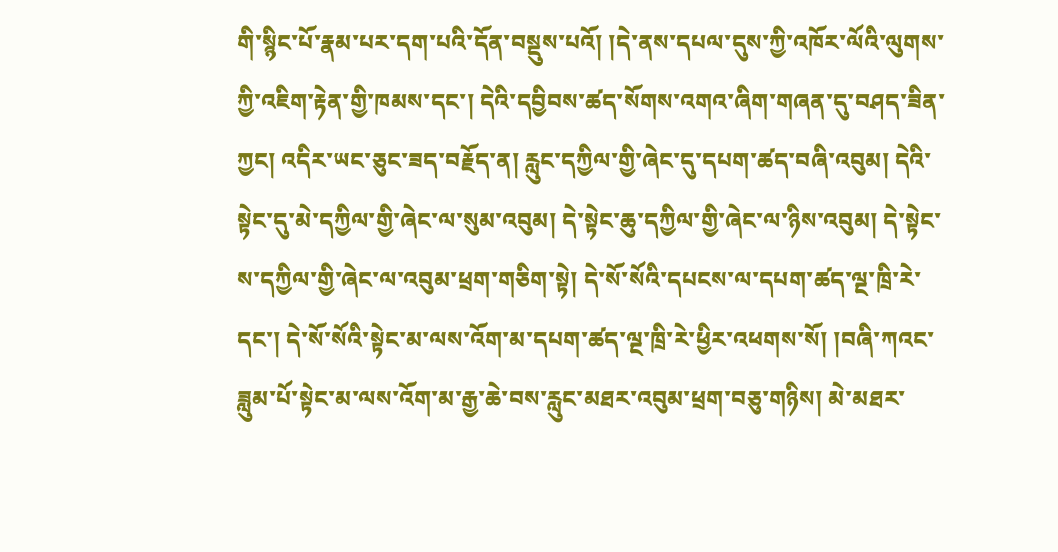གི་སྙིང་པོ་རྣམ་པར་དག་པའི་དོན་བསྡུས་པའོ། །དེ་ནས་དཔལ་དུས་ཀྱི་འཁོར་ལོའི་ལུགས་ཀྱི་འཇིག་རྟེན་གྱི་ཁམས་དང་། དེའི་དབྱིབས་ཚད་སོགས་འགའ་ཞིག་གཞན་དུ་བཤད་ཟིན་ཀྱང། འདིར་ཡང་ཅུང་ཟད་བརྗོད་ན། རླུང་དཀྱིལ་གྱི་ཞེང་དུ་དཔག་ཚད་བཞི་འབུམ། དེའི་སྟེང་དུ་མེ་དཀྱིལ་གྱི་ཞེང་ལ་སུམ་འབུམ། དེ་སྟེང་ཆུ་དཀྱིལ་གྱི་ཞེང་ལ་ཉིས་འབུམ། དེ་སྟེང་ས་དཀྱིལ་གྱི་ཞེང་ལ་འབུམ་ཕྲག་གཅིག་སྟེ། དེ་སོ་སོའི་དཔངས་ལ་དཔག་ཚད་ལྔ་ཁྲི་རེ་དང་། དེ་སོ་སོའི་སྟེང་མ་ལས་འོག་མ་དཔག་ཚད་ལྔ་ཁྲི་རེ་ཕྱིར་འཕགས་སོ། །བཞི་ཀའང་ཟླུམ་པོ་སྟེང་མ་ལས་འོག་མ་རྒྱ་ཆེ་བས་རླུང་མཐར་འབུམ་ཕྲག་བཅུ་གཉིས། མེ་མཐར་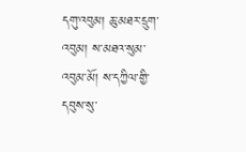དགུ་འབུམ། ཆུ་མཐར་དྲུག་འབུམ། ས་མཐའ་སུམ་འབུམ་མོ། ས་དཀྱིལ་གྱི་དབུས་སུ་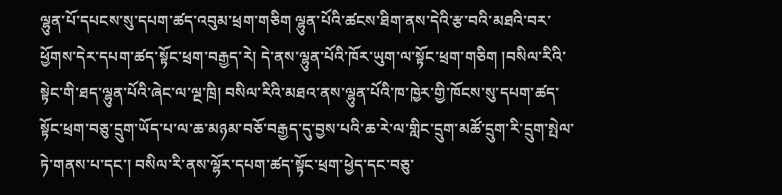ལྷུན་པོ་དཔངས་སུ་དཔག་ཚད་འབུམ་ཕྲག་གཅིག ལྷུན་པོའི་ཚངས་ཐིག་ནས་དེའི་རྩ་བའི་མཐའི་བར་ཕྱོགས་དེར་དཔག་ཚད་སྟོང་ཕྲག་བརྒྱད་རེ། དེ་ནས་ལྷུན་པོའི་ཁོར་ཡུག་ལ་སྟོང་ཕྲག་གཅིག །བསིལ་རིའི་སྟེང་གི་ཐད་ལྷུན་པོའི་ཞེང་ལ་ལྔ་ཁྲི། བསིལ་རིའི་མཐའ་ནས་ལྷུན་པོའི་ཁ་ཁྱེར་གྱི་ཁོངས་སུ་དཔག་ཚད་སྟོང་ཕྲག་བཅུ་དྲུག་ཡོད་པ་ལ་ཆ་མཉམ་བཅོ་བརྒྱད་དུ་བྱས་པའི་ཆ་རེ་ལ་གླིང་དྲུག་མཚོ་དྲུག་རི་དྲུག་སྤེལ་ཏེ་གནས་པ་དང་། བསིལ་རི་ནས་ལྷོར་དཔག་ཚད་སྟོང་ཕྲག་ཕྱེད་དང་བཅུ་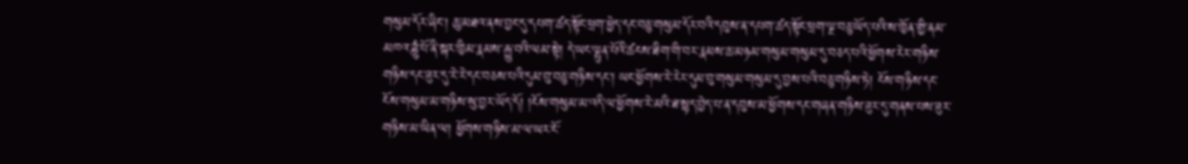གསུམ་དོར་ཞིང་། ཆུ་མཐའ་ནས་བྱང་དུ་དཔག་ཚད་སྟོང་ཕྲག་ཕྱེད་དང་བཅུ་གསུམ་དོར་བའི་དབུས་ན་དཔག་ཚད་སྟོང་ཕྲག་ལྔ་བཅུ་ཡོད་པའི་ས་ཁྱོན་གྱི་ནམ་མཁའ་ཟླུཾ་པོ་ནི་སྐར་ཁྱིམ་རྣམས་རྒྱུ་བའི་ལམ་སྟེ། དེ་ཡང་ལྷུན་པོའི་ཚངས་ཐིག་གི་བར་རྣམས་ཆ་མཉམ་གསུམ་གསུམ་དུ་བཅད་པའི་ཕྱོགས་རེར་གཉིས་གཉིས་དང་ཟུར་དུ་རེ་རེ་དང་བཅས་པའི་དུམ་བུ་བཅུ་གཉིས་དང་། ཡང་ཕྱོགས་རེ་རེར་དུམ་བུ་གསུམ་གསུམ་དུ་བྱས་པའི་བཅུ་གཉིས་ཏེ། ངོས་གཉིས་དང་ངོས་གསུམ་མ་གཉིས་སུ་བྱར་ཡོད་དོ། །ངོས་གསུམ་མ་འདི་ལ་ཕྱོགས་རེ་མའི་ཐ་སྙད་བྱེད་པ་ན་དབུས་མ་ཕྱོགས་དང་གཞན་གཉིས་ཟུར་དུ་གནས་པས་ཟུར་གཉིས་མ་ཡིན་ལ། ཕྱོགས་གཉིས་མ་ལ་ཡར་ངོ་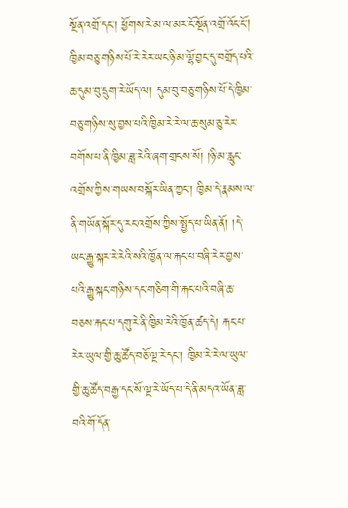སྔོན་འགྲོ་དང་། ཕྱོགས་རེ་མ་ལ་མར་ངོ་སྔོན་འགྲོ་འོང་ངོ། ཁྱིམ་བཅུ་གཉིས་པོ་རེ་རེར་ཡང་ཉི་མ་ལྷོ་བྱང་དུ་བགྲོད་པའི་ཆ་དུམ་བུ་དྲུག་རེ་ཡོད་ལ། དུམ་བུ་བཅུ་གཉིས་པོ་དེ་ཁྱིམ་བཅུ་གཉིས་སུ་བྱས་པའི་ཁྱིམ་རེ་རེ་ལ་ཆ་སུམ་ཅུ་རེར་བགོས་པ་ནི་ཁྱིམ་ཟླ་རེའི་ཞག་གྲངས་སོ། །ཉི་མ་རླུང་འགྲོས་ཀྱིས་གཡས་བསྐོར་ཡིན་ཀྱང་། ཁྱིམ་དེ་རྣམས་ལ་ནི་གཡོན་སྐོར་དུ་རང་འགྲོས་ཀྱིས་སྤྱོད་པ་ཡིན་ནོ། །དེ་ཡང་རྒྱུ་སྐར་རེ་རེའི་སའི་ཁྱོན་ལ་རྐང་པ་བཞི་རེར་བྱས་པའི་རྒྱུ་སྐང་གཉིས་དང་གཅིག་གི་རྐང་པའི་བཞི་ཆ་བཅས་རྐང་པ་དགུ་རེ་ནི་ཁྱིམ་རེའི་ཁྱོན་ཚད་དེ། རྐང་པ་རེར་ཡུལ་གྱི་ཆུ་ཚོད་བཅོ་ལྔ་རེ་དང་། ཁྱིམ་རེ་རེ་ལ་ཡུལ་གྱི་ཆུ་ཚོད་བརྒྱ་དང་སོ་ལྔ་རེ་ཡོད་པ་དེ་ནི་མདའ་ཡོན་ཟླ་བའི་གོ་དོན་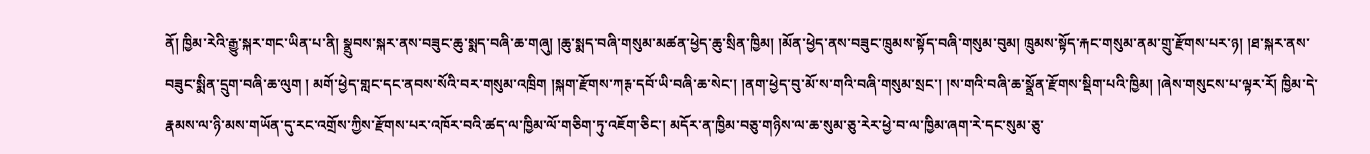ནོ། ཁྱིམ་རེའི་རྒྱུ་སྐར་གང་ཡིན་པ་ནི། སྣྲུབས་སྐར་ནས་བཟུང་ཆུ་སྨད་བཞི་ཆ་གཞུ། །ཆུ་སྨད་བཞི་གསུམ་མཚན་ཕྱེད་ཆུ་སྲིན་ཁྱིམ། །མོན་ཕྱེད་ནས་བཟུང་ཁྲུམས་སྟོད་བཞི་གསུམ་བུམ། ཁྲུམས་སྟོད་རྐང་གསུམ་ནམ་གྲུ་རྫོགས་པར་ཉ། །ཐ་སྐར་ནས་བཟུང་སྨིན་དྲུག་བཞི་ཆ་ལུག ། མགོ་ཕྱེད་གླང་དང་ནབས་སོའི་བར་གསུམ་འཁྲིག །སྐག་རྫོགས་ཀརྚ་དབོ་ཡི་བཞི་ཆ་སེང་། །ནག་ཕྱེད་བུ་མོ་ས་གའི་བཞི་གསུམ་སྲང་། །ས་གའི་བཞི་ཆ་སྣྲོན་རྫོགས་སྡིག་པའི་ཁྱིམ། །ཞེས་གསུངས་པ་ལྟར་རོ། ཁྱིམ་དེ་རྣམས་ལ་ཉི་མས་གཡོན་དུ་རང་འགྲོས་ཀྱིས་རྫོགས་པར་འཁོར་བའི་ཚད་ལ་ཁྱིམ་ལོ་གཅིག་ཏུ་འཇོག་ཅིང་། མདོར་ན་ཁྱིམ་བཅུ་གཉིས་ལ་ཆ་སུམ་ཅུ་རེར་ཕྱེ་བ་ལ་ཁྱིམ་ཞག་རེ་དང་སུམ་ཅུ་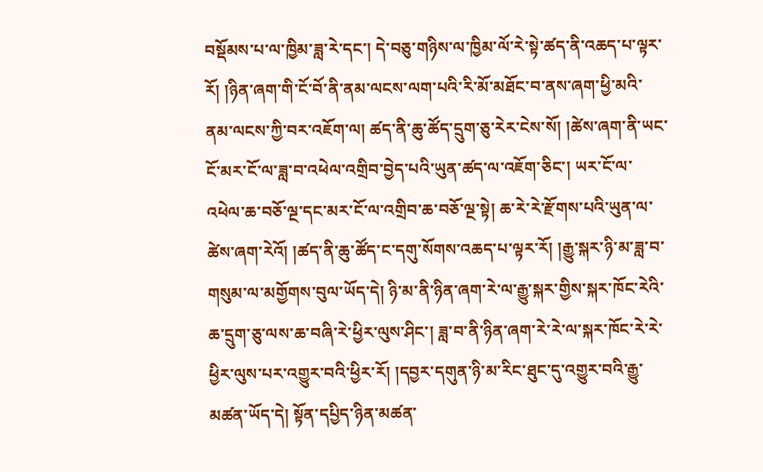བསྡོམས་པ་ལ་ཁྱིམ་ཟླ་རེ་དང་། དེ་བཅུ་གཉིས་ལ་ཁྱིམ་ལོ་རེ་སྟེ་ཚད་ནི་འཆད་པ་ལྟར་རོ། །ཉིན་ཞག་གི་ངོ་བོ་ནི་ནམ་ལངས་ལག་པའི་རི་མོ་མཐོང་བ་ནས་ཞག་ཕྱི་མའི་ནམ་ལངས་ཀྱི་བར་འཇོག་ལ། ཚད་ནི་ཆུ་ཚོད་དྲུག་ཅུ་རེར་ངེས་སོ། །ཚེས་ཞག་ནི་ཡང་ངོ་མར་ངོ་ལ་ཟླ་བ་འཕེལ་འགྲིབ་བྱེད་པའི་ཡུན་ཚད་ལ་འཇོག་ཅིང་། ཡར་ངོ་ལ་འཕེལ་ཆ་བཅོ་ལྔ་དང་མར་ངོ་ལ་འགྲིབ་ཆ་བཅོ་ལྔ་སྟེ། ཆ་རེ་རེ་རྫོགས་པའི་ཡུན་ལ་ཚེས་ཞག་རེའོ། །ཚད་ནི་ཆུ་ཚོད་ང་དགུ་སོགས་འཆད་པ་ལྟར་རོ། །རྒྱུ་སྐར་ཉི་མ་ཟླ་བ་གསུམ་ལ་མགྱོགས་བུལ་ཡོད་དེ། ཉི་མ་ནི་ཉིན་ཞག་རེ་ལ་རྒྱུ་སྐར་གྱིས་སྐར་ཁོང་རེའི་ཆ་དྲུག་ཅུ་ལས་ཆ་བཞི་རེ་ཕྱིར་ལུས་ཤིང་། ཟླ་བ་ནི་ཉིན་ཞག་རེ་རེ་ལ་སྐར་ཁོང་རེ་རེ་ཕྱིར་ལུས་པར་འགྱུར་བའི་ཕྱིར་རོ། །དབྱར་དགུན་ཉི་མ་རིང་ཐུང་དུ་འགྱུར་བའི་རྒྱུ་མཚན་ཡོད་དེ། སྟོན་དཔྱིད་ཉིན་མཚན་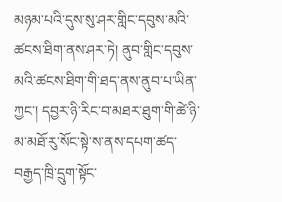མཉམ་པའི་དུས་སུ་ཤར་གླིང་དབུས་མའི་ཚངས་ཐིག་ནས་ཤར་ཏེ། ནུབ་གླིང་དབུས་མའི་ཚངས་ཐིག་གི་ཐད་ནས་ནུབ་པ་ཡིན་ཀྱང་། དབྱར་ཉི་རིང་བ་མཐར་ཐུག་གི་ཚེ་ཉི་མ་མཐོ་རུ་སོང་སྟེ་ས་ནས་དཔག་ཚད་བརྒྱད་ཁྲི་དྲུག་སྟོང་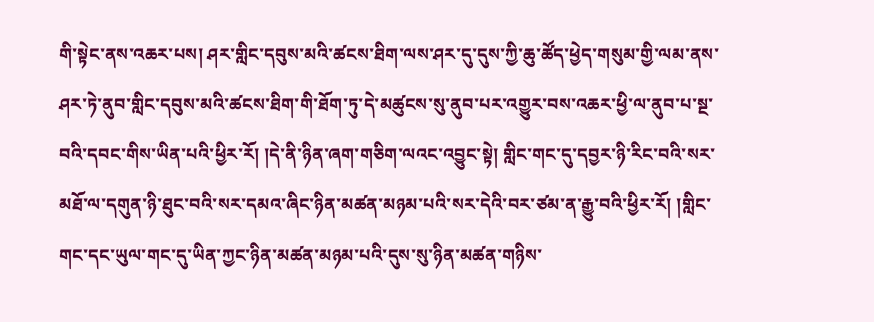གི་སྟེང་ནས་འཆར་པས། ཤར་གླིང་དབུས་མའི་ཚངས་ཐིག་ལས་ཤར་དུ་དུས་ཀྱི་ཆུ་ཚོད་ཕྱེད་གསུམ་གྱི་ལམ་ནས་ཤར་ཏེ་ནུབ་གླིང་དབུས་མའི་ཚངས་ཐིག་གི་ཐོག་ཏུ་དེ་མཚུངས་སུ་ནུབ་པར་འགྱུར་བས་འཆར་ཕྱི་ལ་ནུབ་པ་སྔ་བའི་དབང་གིས་ཡིན་པའི་ཕྱིར་རོ། །དེ་ནི་ཉིན་ཞག་གཅིག་ལའང་འབྱུང་སྟེ། གླིང་གང་དུ་དབྱར་ཉི་རིང་བའི་སར་མཐོ་ལ་དགུན་ཉི་ཐུང་བའི་སར་དམའ་ཞིང་ཉིན་མཚན་མཉམ་པའི་སར་དེའི་བར་ཙམ་ན་རྒྱུ་བའི་ཕྱིར་རོ། །གླིང་གང་དང་ཡུལ་གང་དུ་ཡིན་ཀྱང་ཉིན་མཚན་མཉམ་པའི་དུས་སུ་ཉིན་མཚན་གཉིས་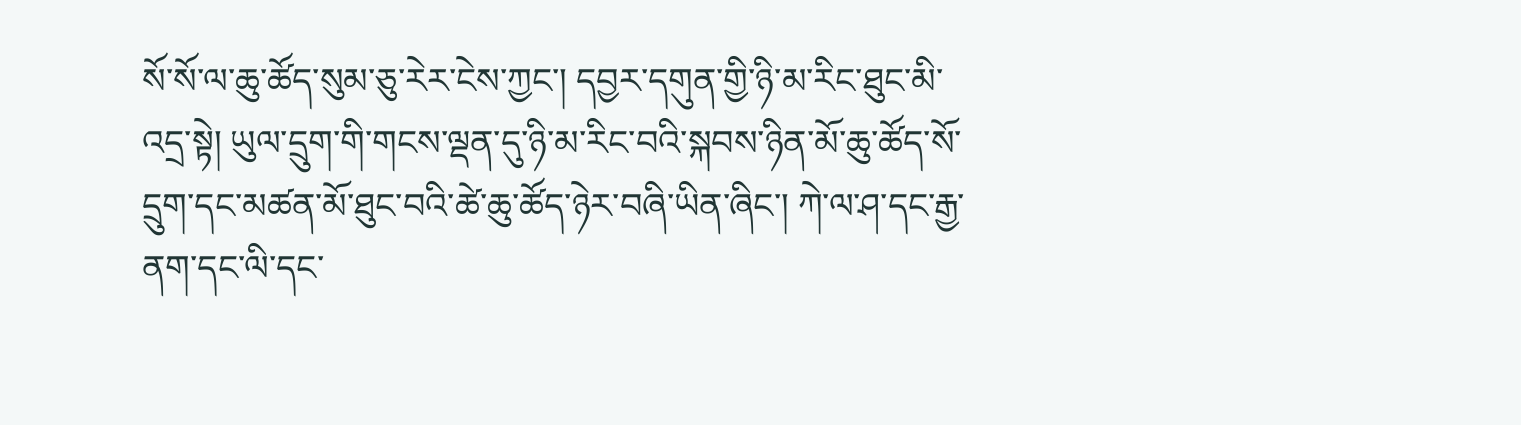སོ་སོ་ལ་ཆུ་ཚོད་སུམ་ཅུ་རེར་ངེས་ཀྱང་། དབྱར་དགུན་གྱི་ཉི་མ་རིང་ཐུང་མི་འདྲ་སྟེ། ཡུལ་དྲུག་གི་གངས་ལྡན་དུ་ཉི་མ་རིང་བའི་སྐབས་ཉིན་མོ་ཆུ་ཚོད་སོ་དྲུག་དང་མཚན་མོ་ཐུང་བའི་ཚེ་ཆུ་ཚོད་ཉེར་བཞི་ཡིན་ཞིང་། ཀེ་ལ་ཤ་དང་རྒྱ་ནག་དང་ལི་དང་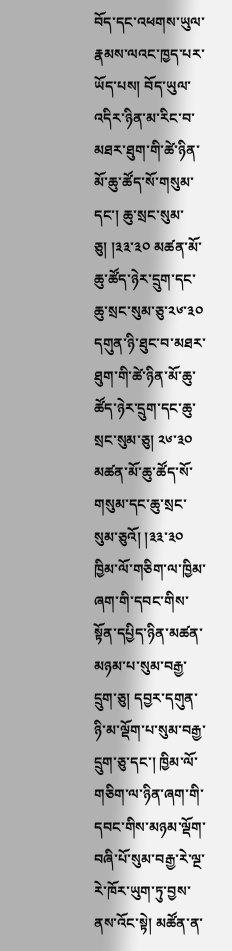བོད་དང་འཕགས་ཡུལ་རྣམས་ལའང་ཁྱད་པར་ཡོད་པས། བོད་ཡུལ་འདིར་ཉིན་མ་རིང་བ་མཐར་ཐུག་གི་ཚེ་ཉིན་མོ་ཆུ་ཚོད་སོ་གསུམ་དང་། ཆུ་སྲང་སུམ་ཅུ། །༣༣་༣༠ མཚན་མོ་ཆུ་ཚོད་ཉེར་དྲུག་དང་ཆུ་སྲང་སུམ་ཅུ་༢༦་༣༠ དགུན་ཉི་ཐུང་བ་མཐར་ཐུག་གི་ཚེ་ཉིན་མོ་ཆུ་ཚོད་ཉེར་དྲུག་དང་ཆུ་སྲང་སུམ་ཅུ། ༢༦་༣༠ མཚན་མོ་ཆུ་ཚོད་སོ་གསུམ་དང་ཆུ་སྲང་སུམ་ཅུའོ། །༣༣་༣༠ ཁྱིམ་ལོ་གཅིག་ལ་ཁྱིམ་ཞག་གི་དབང་གིས་སྟོན་དཔྱིད་ཉིན་མཚན་མཉམ་པ་སུམ་བརྒྱ་དྲུག་ཅུ། དབྱར་དགུན་ཉི་མ་ལྡོག་པ་སུམ་བརྒྱ་དྲུག་ཅུ་དང་། ཁྱིམ་ལོ་གཅིག་ལ་ཉིན་ཞག་གི་དབང་གིས་མཉམ་ལྡོག་བཞི་པོ་སུམ་བརྒྱ་རེ་ལྔ་རེ་ཁོར་ཡུག་ཏུ་བྱས་ནས་འོང་སྟེ། མཚོན་ན་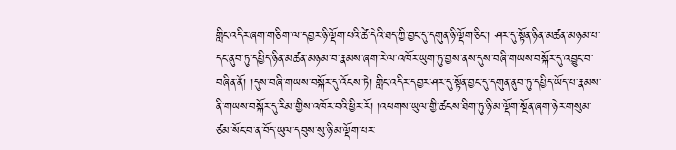གླིང་འདིར་ཞག་གཅིག་ལ་དབྱར་ཉི་ལྡོག་པའི་ཚེ་དེའི་ཐད་ཀྱི་བྱང་དུ་དགུན་ཉི་ལྡོག་ཅིང་། ཤར་དུ་སྟོན་ཉིན་མཚན་མཉམ་པ་དང་ནུབ་ཏུ་དཔྱིད་ཉིན་མཚན་མཉམ་བ་རྣམས་ཞག་རེ་ལ་འཁོར་ཡུག་ཏུ་བྱས་ནས་དུས་བཞི་གཡས་བསྐོར་དུ་འབྱུང་བ་བཞིན་ནོ། །དུས་བཞི་གཡས་བསྐོར་དུ་འོངས་ཏེ། གླིང་འདིར་དབྱར་ཤར་དུ་སྟོན་བྱང་དུ་དགུན་ནུབ་ཏུ་དཔྱིད་ཡོད་པ་རྣམས་ནི་གཡས་བསྐོར་དུ་རིམ་གྱིས་འཁོར་བའི་ཕྱིར་རོ། །འཕགས་ཡུལ་གྱི་ཚངས་ཐིག་ཏུ་ཉི་མ་ལྡོག་སྔོན་ཞག་ཉེར་གསུམ་ཙམ་སོང་བ་ན་བོད་ཡུལ་དབུས་སུ་ཉི་མ་ལྡོག་པར་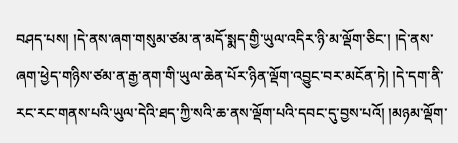བཤད་པས། །དེ་ནས་ཞག་གསུམ་ཙམ་ན་མདོ་སྨད་གྱི་ཡུལ་འདིར་ཉི་མ་ལྡོག་ཅིང་། །དེ་ནས་ཞག་ཕྱེད་གཉིས་ཙམ་ན་རྒྱ་ནག་གི་ཡུལ་ཆེན་པོར་ཉིན་ལྡོག་འབྱུང་བར་མངོན་ཏེ། །དེ་དག་ནི་རང་རང་གནས་པའི་ཡུལ་དེའི་ཐད་ཀྱི་སའི་ཆ་ནས་ལྡོག་པའི་དབང་དུ་བྱས་པའོ། །མཉམ་ལྡོག་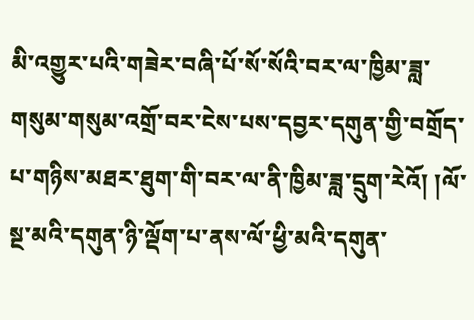མི་འགྱུར་པའི་གཟེར་བཞི་པོ་སོ་སོའི་བར་ལ་ཁྱིམ་ཟླ་གསུམ་གསུམ་འགྲོ་བར་ངེས་པས་དབྱར་དགུན་གྱི་བགྲོད་པ་གཉིས་མཐར་ཐུག་གི་བར་ལ་ནི་ཁྱིམ་ཟླ་དྲུག་རེའོ། །ལོ་སྔ་མའི་དགུན་ཉི་ལྡོག་པ་ནས་ལོ་ཕྱི་མའི་དགུན་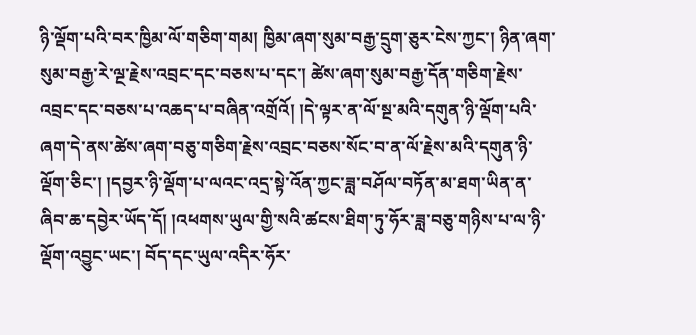ཉི་ལྡོག་པའི་བར་ཁྱིམ་ལོ་གཅིག་གམ། ཁྱིམ་ཞག་སུམ་བརྒྱ་དྲུག་ཅུར་ངེས་ཀྱང་། ཉིན་ཞག་སུམ་བརྒྱ་རེ་ལྔ་རྗེས་འབྲང་དང་བཅས་པ་དང་། ཚེས་ཞག་སུམ་བརྒྱ་དོན་གཅིག་རྗེས་འབྲང་དང་བཅས་པ་འཆད་པ་བཞིན་འགྲོའོ། །དེ་ལྟར་ན་ལོ་སྔ་མའི་དགུན་ཉི་ལྡོག་པའི་ཞག་དེ་ནས་ཚེས་ཞག་བཅུ་གཅིག་རྗེས་འབྲང་བཅས་སོང་བ་ན་ལོ་རྗེས་མའི་དགུན་ཉི་ལྡོག་ཅིང་། །དབྱར་ཉི་ལྡོག་པ་ལའང་འདྲ་སྟེ་འོན་ཀྱང་ཟླ་བཤོལ་བཏོན་མ་ཐག་ཡིན་ན་ཞིབ་ཆ་དབྱེར་ཡོད་དོ། །འཕགས་ཡུལ་གྱི་སའི་ཚངས་ཐིག་ཏུ་ཧོར་ཟླ་བཅུ་གཉིས་པ་ལ་ཉི་ལྡོག་འབྱུང་ཡང་། བོད་དང་ཡུལ་འདིར་ཧོར་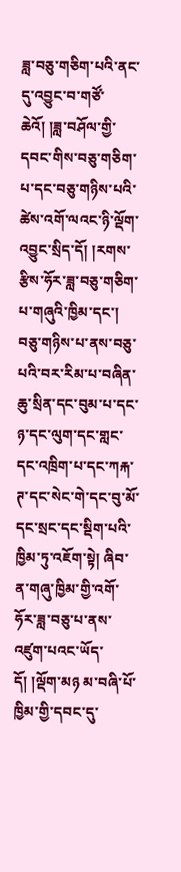ཟླ་བཅུ་གཅིག་པའི་ནང་དུ་འབྱུང་བ་གཙོ་ཆེའོ། །ཟླ་བཤོལ་གྱི་དབང་གིས་བཅུ་གཅིག་པ་དང་བཅུ་གཉིས་པའི་ཚེས་འགོ་ལའང་ཉི་ལྡོག་འབྱུང་སྲིད་དོ། །རགས་རྩིས་ཧོར་ཟླ་བཅུ་གཅིག་པ་གཞུའི་ཁྱིམ་དང་། བཅུ་གཉིས་པ་ནས་བཅུ་པའི་བར་རིམ་པ་བཞིན་ཆུ་སྲིན་དང་བུམ་པ་དང་ཉ་དང་ལུག་དང་གླང་དང་འཁྲིག་པ་དང་ཀརྐ་ཊ་དང་སེང་གེ་དང་བུ་མོ་དང་སྲང་དང་སྡིག་པའི་ཁྱིམ་ཏུ་འཇོག་སྟེ། ཞིབ་ན་གཞུ་ཁྱིམ་གྱི་འགོ་ཧོར་ཟླ་བཅུ་པ་ནས་འཛུག་པའང་ཡོད་དོ། །ལྡོག་མཉ མ་བཞི་པོ་ཁྱིམ་གྱི་དབང་དུ་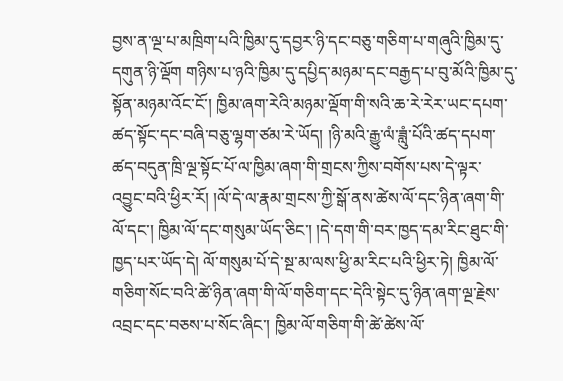བྱས་ན་ལྔ་པ་མཁྲིག་པའི་ཁྱིམ་དུ་དབྱར་ཉི་དང་བཅུ་གཅིག་པ་གཞུའི་ཁྱིམ་དུ་དགུན་ཉི་ལྡོག གཉིས་པ་ཉའི་ཁྱིམ་དུ་དཔྱིད་མཉམ་དང་བརྒྱད་པ་བུ་མོའི་ཁྱིམ་དུ་སྟོན་མཉམ་འོང་ངོ་། ཁྱིམ་ཞག་རེའི་མཉམ་ལྡོག་གི་སའི་ཆ་རེ་རེར་ཡང་དཔག་ཚད་སྟོང་དང་བཞི་བཅུ་ལྷག་ཙམ་རེ་ཡོད། །ཉི་མའི་རྒྱུ་ལཾ་ཟླུཾ་པོའི་ཚད་དཔག་ཚད་བདུན་ཁྲི་ལྔ་སྟོང་པོ་ལ་ཁྱིམ་ཞག་གི་གྲངས་ཀྱིས་བགོས་པས་དེ་ལྟར་འབྱུང་བའི་ཕྱིར་རོ། །ལོ་དེ་ལ་རྣམ་གྲངས་ཀྱི་སྒོ་ནས་ཚེས་ལོ་དང་ཉིན་ཞག་གི་ལོ་དང་། ཁྱིམ་ལོ་དང་གསུམ་ཡོད་ཅིང་། །དེ་དག་གི་བར་ཁྱད་དམ་རིང་ཐུང་གི་ཁྱད་པར་ཡོད་དེ། ལོ་གསུམ་པོ་དེ་སྔ་མ་ལས་ཕྱི་མ་རིང་པའི་ཕྱིར་ཏེ། ཁྱིམ་ལོ་གཅིག་སོང་བའི་ཚེ་ཉིན་ཞག་གི་ལོ་གཅིག་དང་དེའི་སྟེང་དུ་ཉིན་ཞག་ལྔ་རྗེས་འབྲང་དང་བཅས་པ་སོང་ཞིང་། ཁྱིམ་ལོ་གཅིག་གི་ཚེ་ཚེས་ལོ་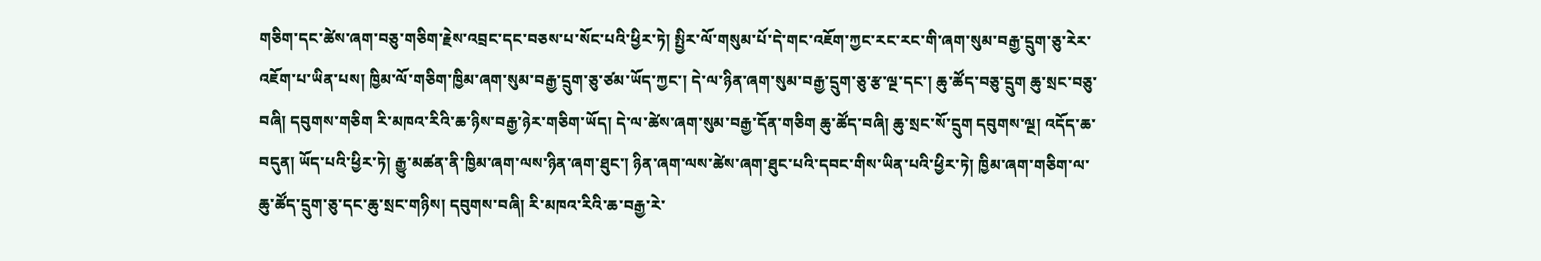གཅིག་དང་ཚེས་ཞག་བཅུ་གཅིག་རྗེས་འབྲང་དང་བཅས་པ་སོང་པའི་ཕྱིར་ཏེ། སྤྱིར་ལོ་གསུམ་པོ་དེ་གང་འཇོག་ཀྱང་རང་རང་གི་ཞག་སུམ་བརྒྱ་དྲུག་ཅུ་རེར་འཇོག་པ་ཡིན་པས། ཁྱིམ་ལོ་གཅིག་ཁྱིམ་ཞག་སུམ་བརྒྱ་དྲུག་ཅུ་ཙམ་ཡོད་ཀྱང་། དེ་ལ་ཉིན་ཞག་སུམ་བརྒྱ་དྲུག་ཅུ་རྩ་ལྔ་དང་། ཆུ་ཚོད་བཅུ་དྲུག ཆུ་སྲང་བཅུ་བཞི། དབུགས་གཅིག རི་མཁའ་རིའི་ཆ་ཉིས་བརྒྱ་ཉེར་གཅིག་ཡོད། དེ་ལ་ཚེས་ཞག་སུམ་བརྒྱ་དོན་གཅིག ཆུ་ཚོད་བཞི། ཆུ་སྲང་སོ་དྲུག དབུགས་ལྔ། འདོད་ཆ་བདུན། ཡོད་པའི་ཕྱིར་ཏེ། རྒྱུ་མཚན་ནི་ཁྱིམ་ཞག་ལས་ཉིན་ཞག་ཐུང་། ཉིན་ཞག་ལས་ཚེས་ཞག་ཐུང་པའི་དབང་གིས་ཡིན་པའི་ཕྱིར་ཏེ། ཁྱིམ་ཞག་གཅིག་ལ་ཆུ་ཚོད་དྲུག་ཅུ་དང་ཆུ་སྲང་གཉིས། དབུགས་བཞི། རི་མཁའ་རིའི་ཆ་བརྒྱ་རེ་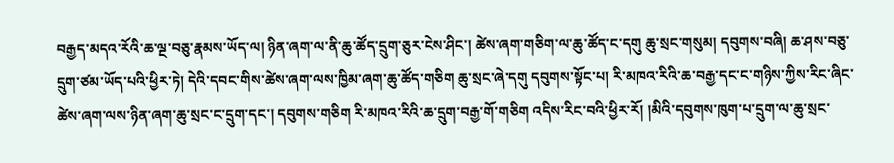བརྒྱད་མདའ་རོའི་ཆ་ལྔ་བཅུ་རྣམས་ཡོད་ལ། ཉིན་ཞག་ལ་ནི་ཆུ་ཚོད་དྲུག་ཅུར་ངེས་ཤིང་། ཚེས་ཞག་གཅིག་ལ་ཆུ་ཚོད་ང་དགུ ཆུ་སྲང་གསུམ། དབུགས་བཞི། ཆ་ཤས་བཅུ་དྲུག་ཙམ་ཡོད་པའི་ཕྱིར་ཏེ། དེའི་དབང་གིས་ཚེས་ཞག་ལས་ཁྱིམ་ཞག་ཆུ་ཚོད་གཅིག ཆུ་སྲང་ཞེ་དགུ དབུགས་སྟོང་པ། རི་མཁའ་རིའི་ཆ་བརྒྱ་དང་ང་གཉིས་ཀྱིས་རིང་ཞིང་ཚེས་ཞག་ལས་ཉིན་ཞག་ཆུ་སྲང་ང་དྲུག་དང་། དབུགས་གཅིག རི་མཁའ་རིའི་ཆ་དྲུག་བརྒྱ་གོ་གཅིག འདིས་རིང་བའི་ཕྱིར་རོ། །མིའི་དབུགས་ཁུག་པ་དྲུག་ལ་ཆུ་སྲང་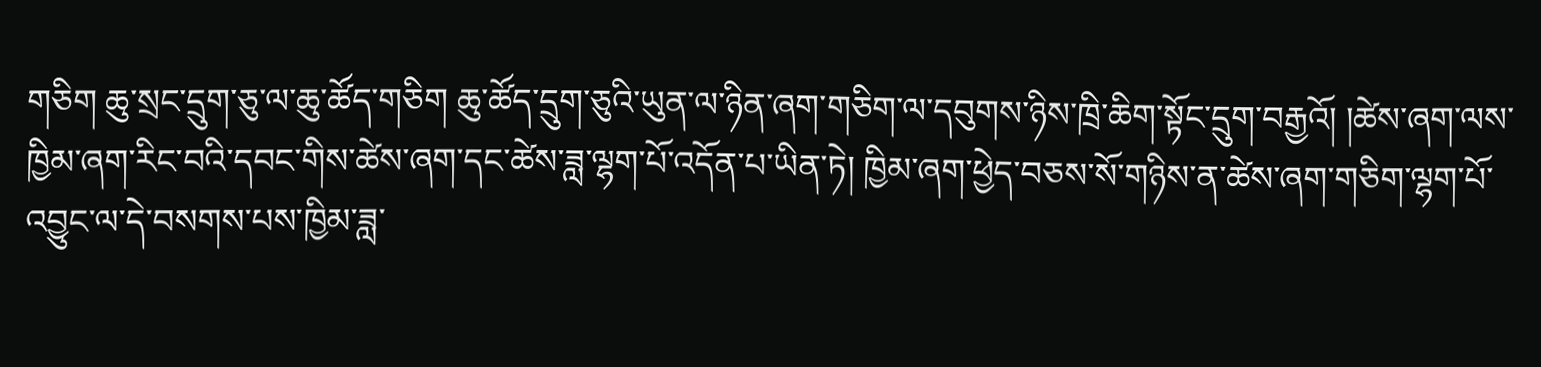གཅིག ཆུ་སྲང་དྲུག་ཅུ་ལ་ཆུ་ཚོད་གཅིག ཆུ་ཚོད་དྲུག་ཅུའི་ཡུན་ལ་ཉིན་ཞག་གཅིག་ལ་དབུགས་ཉིས་ཁྲི་ཆིག་སྟོང་དྲུག་བརྒྱའོ། །ཚེས་ཞག་ལས་ཁྱིམ་ཞག་རིང་བའི་དབང་གིས་ཚེས་ཞག་དང་ཚེས་ཟླ་ལྷག་པོ་འདོན་པ་ཡིན་ཏེ། ཁྱིམ་ཞག་ཕྱེད་བཅས་སོ་གཉིས་ན་ཚེས་ཞག་གཅིག་ལྷག་པོ་འབྱུང་ལ་དེ་བསགས་པས་ཁྱིམ་ཟླ་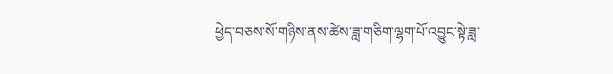ཕྱེད་བཅས་སོ་གཉིས་ནས་ཚེས་ཟླ་གཅིག་ལྷག་པོ་འབྱུང་སྟེ་ཟླ་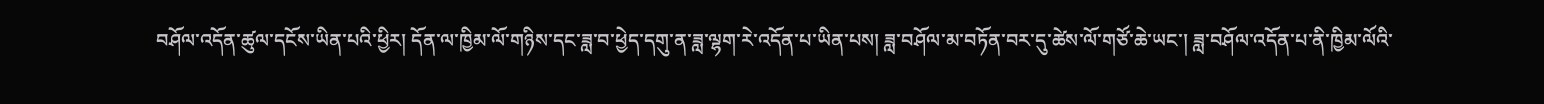བཤོལ་འདོན་ཚུལ་དངོས་ཡིན་པའི་ཕྱིར། དོན་ལ་ཁྱིམ་ལོ་གཉིས་དང་ཟླ་བ་ཕྱེད་དགུ་ན་ཟླ་ལྷག་རེ་འདོན་པ་ཡིན་པས། ཟླ་བཤོལ་མ་བཏོན་བར་དུ་ཚེས་ལོ་གཙོ་ཆེ་ཡང་། ཟླ་བཤོལ་འདོན་པ་ནི་ཁྱིམ་ལོའི་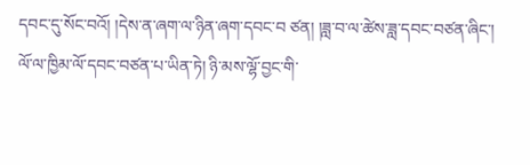དབང་དུ་སོང་བའོ། །དེས་ན་ཞག་ལ་ཉིན་ཞག་དབང་བ ཙན། །ཟླ་བ་ལ་ཚེས་ཟླ་དབང་བཙན་ཞིང་། ལོ་ལ་ཁྱིམ་ལོ་དབང་བཙན་པ་ཡིན་ཏེ། ཉི་མས་ལྷོ་བྱང་གི་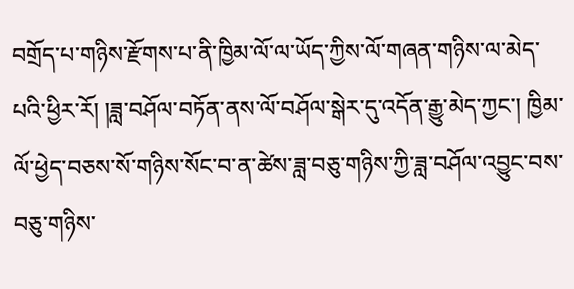བགྲོད་པ་གཉིས་རྫོགས་པ་ནི་ཁྱིམ་ལོ་ལ་ཡོད་ཀྱིས་ལོ་གཞན་གཉིས་ལ་མེད་པའི་ཕྱིར་རོ། །ཟླ་བཤོལ་བཏོན་ནས་ལོ་བཤོལ་སྒེར་དུ་འདོན་རྒྱུ་མེད་ཀྱང་། ཁྱིམ་ལོ་ཕྱེད་བཅས་སོ་གཉིས་སོང་བ་ན་ཚེས་ཟླ་བཅུ་གཉིས་ཀྱི་ཟླ་བཤོལ་འབྱུང་བས་བཅུ་གཉིས་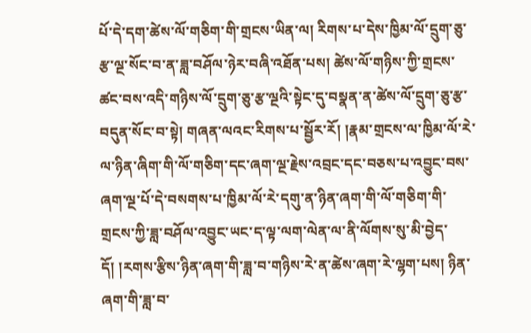པོ་དེ་དག་ཚེས་ལོ་གཅིག་གི་གྲངས་ཡིན་ལ། རིགས་པ་དེས་ཁྱིམ་ལོ་དྲུག་ཅུ་རྩ་ལྔ་སོང་བ་ན་ཟླ་བཤོལ་ཉེར་བཞི་འཐོན་པས། ཚེས་ལོ་གཉིས་ཀྱི་གྲངས་ཚང་བས་འདི་གཉིས་ལོ་དྲུག་ཅུ་རྩ་ལྔའི་སྟེང་དུ་བསྣན་ན་ཚེས་ལོ་དྲུག་ཅུ་རྩ་བདུན་སོང་བ་སྟེ། གཞན་ལའང་རིགས་པ་སྦྱོར་རོ། །རྣམ་གྲངས་ལ་ཁྱིམ་ལོ་རེ་ལ་ཉིན་ཞིག་གི་ལོ་གཅིག་དང་ཞག་ལྔ་རྗེས་འབྲང་དང་བཅས་པ་འབྱུང་བས་ཞག་ལྔ་པོ་དེ་བསགས་པ་ཁྱིམ་ལོ་རེ་དགུ་ན་ཉིན་ཞག་གི་ལོ་གཅིག་གི་གྲངས་ཀྱི་ཟླ་བཤོལ་འབྱུང་ཡང་ད་ལྟ་ལག་ལེན་ལ་ནི་ལོགས་སུ་མི་བྱེད་དོ། །རགས་རྩིས་ཉིན་ཞག་གི་ཟླ་བ་གཉིས་རེ་ན་ཚེས་ཞག་རེ་ལྷག་པས། ཉིན་ཞག་གི་ཟླ་བ་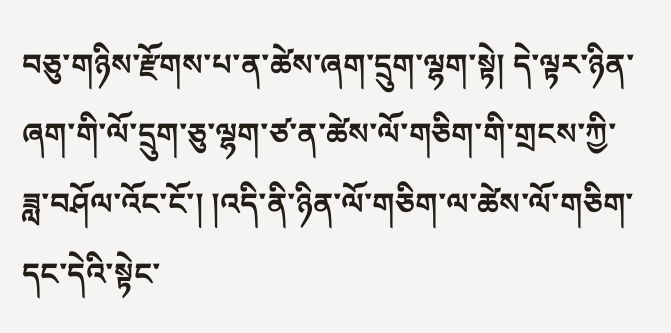བཅུ་གཉིས་རྫོགས་པ་ན་ཚེས་ཞག་དྲུག་ལྷག་སྟེ། དེ་ལྟར་ཉིན་ཞག་གི་ལོ་དྲུག་ཅུ་ལྷག་ཙ་ན་ཚེས་ལོ་གཅིག་གི་གྲངས་ཀྱི་ཟླ་བཤོལ་འོང་ངོ་། །འདི་ནི་ཉིན་ལོ་གཅིག་ལ་ཚེས་ལོ་གཅིག་དང་དེའི་སྟེང་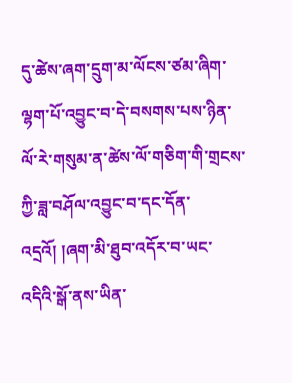དུ་ཚེས་ཞག་དྲུག་མ་ལོངས་ཙམ་ཞིག་ལྷག་པོ་འབྱུང་བ་དེ་བསགས་པས་ཉིན་ལོ་རེ་གསུམ་ན་ཚེས་ལོ་གཅིག་གི་གྲངས་ཀྱི་ཟླ་བཤོལ་འབྱུང་བ་དང་དོན་འདྲའོ། །ཞག་མི་ཐུབ་འདོར་བ་ཡང་འདིའི་སྒོ་ནས་ཡིན་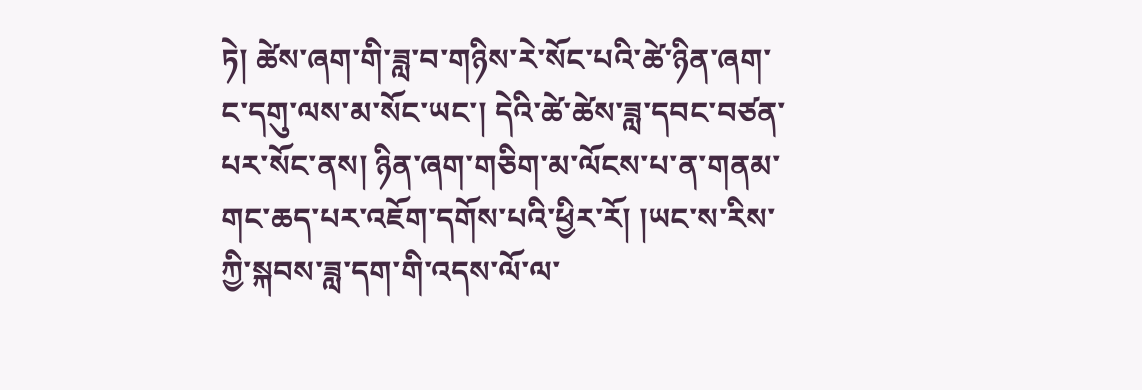ཏེ། ཚེས་ཞག་གི་ཟླ་བ་གཉིས་རེ་སོང་པའི་ཚེ་ཉིན་ཞག་ང་དགུ་ལས་མ་སོང་ཡང་། དེའི་ཚེ་ཚེས་ཟླ་དབང་བཙན་པར་སོང་ནས། ཉིན་ཞག་གཅིག་མ་ལོངས་པ་ན་གནམ་གང་ཆད་པར་འཇོག་དགོས་པའི་ཕྱིར་རོ། །ཡང་ས་རིས་ཀྱི་སྐབས་ཟླ་དག་གི་འདས་ལོ་ལ་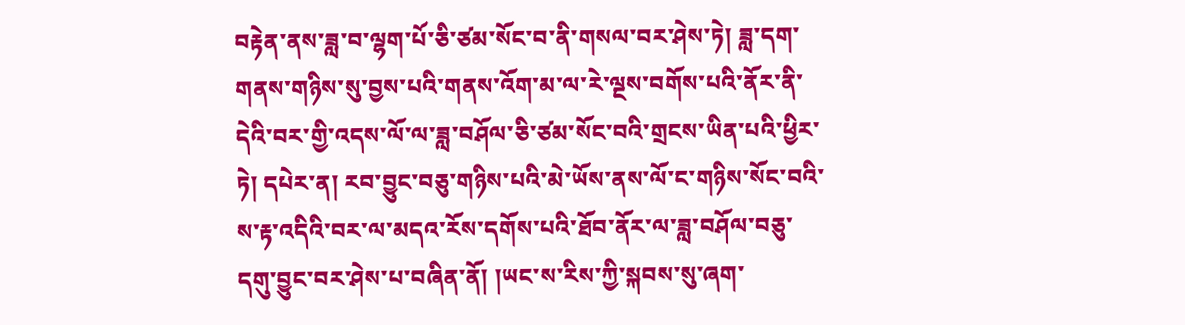བརྟེན་ནས་ཟླ་བ་ལྷག་པོ་ཅི་ཙམ་སོང་བ་ནི་གསལ་བར་ཤེས་ཏེ། ཟླ་དག་གནས་གཉིས་སུ་བྱས་པའི་གནས་འོག་མ་ལ་རེ་ལྔས་བགོས་པའི་ནོར་ནི་དེའི་བར་གྱི་འདས་ལོ་ལ་ཟླ་བཤོལ་ཅི་ཙམ་སོང་བའི་གྲངས་ཡིན་པའི་ཕྱིར་ཏེ། དཔེར་ན། རབ་བྱུང་བཅུ་གཉིས་པའི་མེ་ཡོས་ནས་ལོ་ང་གཉིས་སོང་བའི་ས་རྟ་འདིའི་བར་ལ་མདའ་རོས་དགོས་པའི་ཐོབ་ནོར་ལ་ཟླ་བཤོལ་བཅུ་དགུ་བྱུང་བར་ཤེས་པ་བཞིན་ནོ། །ཡང་ས་རིས་ཀྱི་སྐབས་སུ་ཞག་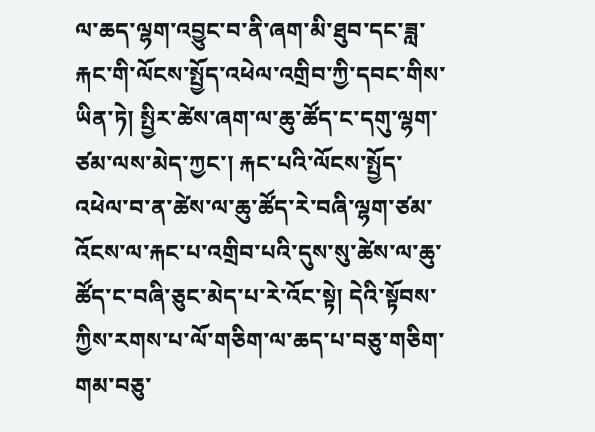ལ་ཆད་ལྷག་འབྱུང་བ་ནི་ཞག་མི་ཐུབ་དང་ཟླ་རྐང་གི་ལོངས་སྤྱོད་འཕེལ་འགྲིབ་ཀྱི་དབང་གིས་ཡིན་ཏེ། སྤྱིར་ཚེས་ཞག་ལ་ཆུ་ཚོད་ང་དགུ་ལྷག་ཙམ་ལས་མེད་ཀྱང་། རྐང་པའི་ལོངས་སྤྱོད་འཕེལ་བ་ན་ཚེས་ལ་ཆུ་ཚོད་རེ་བཞི་ལྷག་ཙམ་འོངས་ལ་རྐང་པ་འགྲིབ་པའི་དུས་སུ་ཚེས་ལ་ཆུ་ཚོད་ང་བཞི་ཅུང་མེད་པ་རེ་འོང་སྟེ། དེའི་སྟོབས་ཀྱིས་རགས་པ་ལོ་གཅིག་ལ་ཆད་པ་བཅུ་གཅིག་གམ་བཅུ་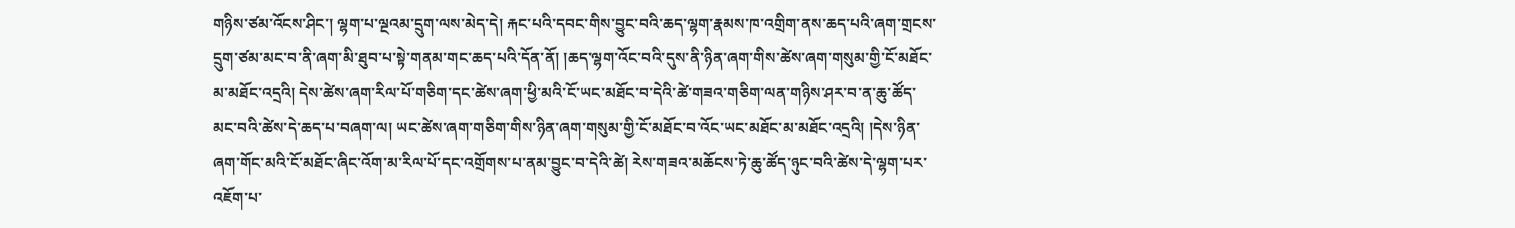གཉིས་ཙམ་འོངས་ཤིང་། ལྷག་པ་ལྔའམ་དྲུག་ལས་མེད་དེ། རྐང་པའི་དབང་གིས་བྱུང་བའི་ཆད་ལྷག་རྣམས་ཁ་འགྲིག་ནས་ཆད་པའི་ཞག་གྲངས་དྲུག་ཙམ་མང་བ་ནི་ཞག་མི་ཐུབ་པ་སྟེ་གནམ་གང་ཆད་པའི་དོན་ནོ། །ཆད་ལྷག་འོང་བའི་དུས་ནི་ཉིན་ཞག་གིས་ཚེས་ཞག་གསུམ་གྱི་ངོ་མཐོང་མ་མཐོང་འདྲའི། དེས་ཚེས་ཞག་རིལ་པོ་གཅིག་དང་ཚེས་ཞག་ཕྱི་མའི་ངོ་ཡང་མཐོང་བ་དེའི་ཚེ་གཟའ་གཅིག་ལན་གཉིས་ཤར་བ་ན་ཆུ་ཚོད་མང་བའི་ཚེས་དེ་ཆད་པ་བཞག་ལ། ཡང་ཚེས་ཞག་གཅིག་གིས་ཉིན་ཞག་གསུམ་གྱི་ངོ་མཐོང་བ་འོང་ཡང་མཐོང་མ་མཐོང་འདྲའི། །དེས་ཉིན་ཞག་གོང་མའི་ངོ་མཐོང་ཞིང་འོག་མ་རིལ་པོ་དང་འགྲོགས་པ་ནམ་བྱུང་བ་དེའི་ཚེ། རེས་གཟའ་མཆོངས་ཏེ་ཆུ་ཚོད་ཉུང་བའི་ཚེས་དེ་ལྷག་པར་འཇོག་པ་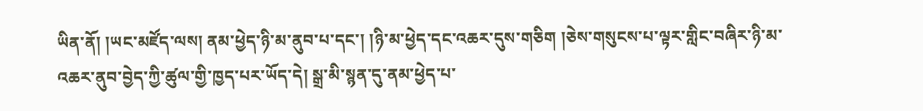ཡིན་ནོ། །ཡང་མཛོད་ལས། ནམ་ཕྱེད་ཉི་མ་ནུབ་པ་དང་། །ཉི་མ་ཕྱེད་དང་འཆར་དུས་གཅིག །ཅེས་གསུངས་པ་ལྟར་གླིང་བཞིར་ཉི་མ་འཆར་ནུབ་བྱེད་ཀྱི་ཚུལ་གྱི་ཁྱད་པར་ཡོད་དེ། སྒྲ་མི་སྙན་དུ་ནམ་ཕྱེད་པ་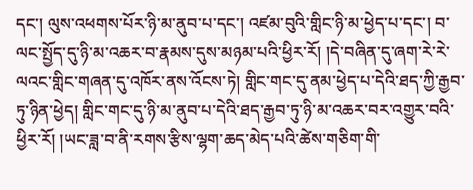དང་། ལུས་འཕགས་པོར་ཉི་མ་ནུབ་པ་དང་། འཛམ་བུའི་གླིང་ཉི་མ་ཕྱེད་པ་དང་། བ་ལང་སྤྱོད་དུ་ཉི་མ་འཆར་བ་རྣམས་དུས་མཉམ་པའི་ཕྱིར་རོ། །དེ་བཞིན་དུ་ཞག་རེ་རེ་ལའང་གླིང་གཞན་དུ་འཁོར་ནས་འོངས་ཏེ། གླིང་གང་དུ་ནམ་ཕྱེད་པ་དེའི་ཐད་ཀྱི་རྒྱབ་ཏུ་ཉིན་ཕྱེད། གླིང་གང་དུ་ཉི་མ་ནུབ་པ་དེའི་ཐད་རྒྱབ་ཏུ་ཉི་མ་འཆར་བར་འགྱུར་བའི་ཕྱིར་རོ། །ཡང་ཟླ་བ་ནི་རགས་རྩིས་ལྷག་ཆད་མེད་པའི་ཚེས་གཅིག་གི་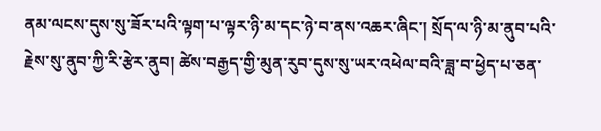ནམ་ལངས་དུས་སུ་ཟོར་པའི་ལྟག་པ་ལྟར་ཉི་མ་དང་ཉེ་བ་ནས་འཆར་ཞིང་། སྲོད་ལ་ཉི་མ་ནུབ་པའི་རྗེས་སུ་ནུབ་ཀྱི་རི་རྩེར་ནུབ། ཚེས་བརྒྱད་གྱི་མུན་རུབ་དུས་སུ་ཡར་འཕེལ་བའི་ཟླ་བ་ཕྱེད་པ་ཅན་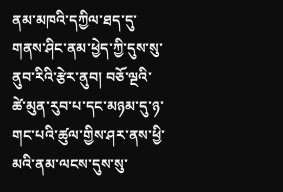ནམ་མཁའི་དཀྱིལ་ཐད་དུ་གནས་ཤིང་ནམ་ཕྱེད་ཀྱི་དུས་སུ་ནུབ་རིའི་རྩེར་ནུབ། བཅོ་ལྔའི་ཚེ་མུན་རུབ་པ་དང་མཉམ་དུ་ཉ་གང་པའི་ཚུལ་གྱིས་ཤར་ནས་ཕྱི་མའི་ནམ་ལངས་དུས་སུ་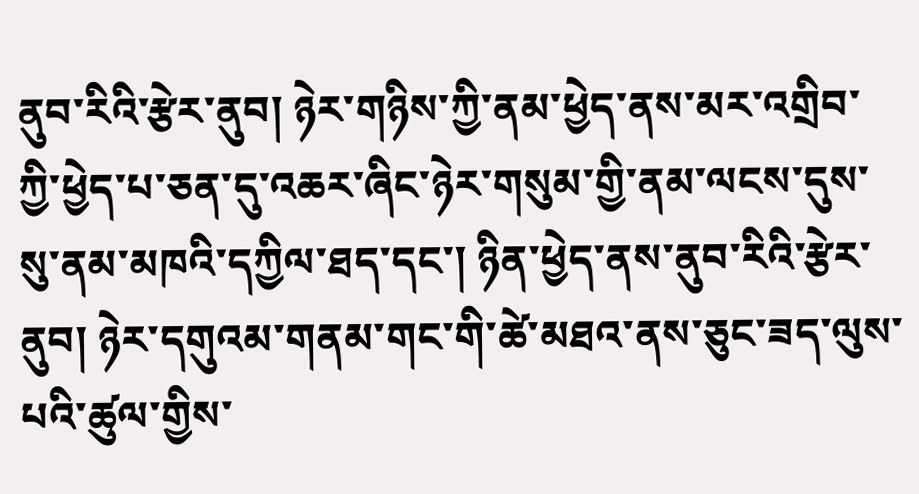ནུབ་རིའི་རྩེར་ནུབ། ཉེར་གཉིས་ཀྱི་ནམ་ཕྱེད་ནས་མར་འགྲིབ་ཀྱི་ཕྱེད་པ་ཅན་དུ་འཆར་ཞིང་ཉེར་གསུམ་གྱི་ནམ་ལངས་དུས་སུ་ནམ་མཁའི་དཀྱིལ་ཐད་དང་། ཉིན་ཕྱེད་ནས་ནུབ་རིའི་རྩེར་ནུབ། ཉེར་དགུའམ་གནམ་གང་གི་ཚེ་མཐའ་ནས་ཅུང་ཟད་ལུས་པའི་ཚུལ་གྱིས་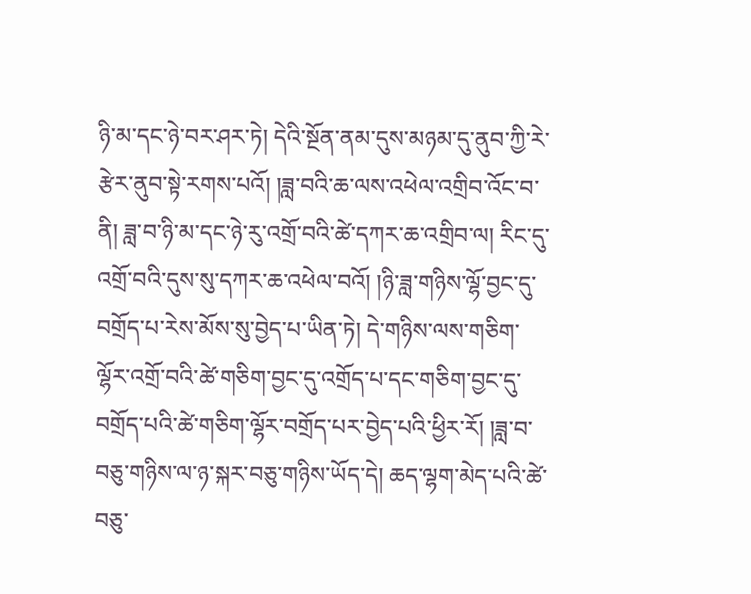ཉི་མ་དང་ཉེ་བར་ཤར་ཏེ། དེའི་སྔོན་ནམ་དུས་མཉམ་དུ་ནུབ་ཀྱི་རེ་རྩེར་ནུབ་སྟེ་རགས་པའོ། །ཟླ་བའི་ཆ་ལས་འཕེལ་འགྲིབ་འོང་བ་ནི། ཟླ་བ་ཉི་མ་དང་ཉེ་རུ་འགྲོ་བའི་ཚེ་དཀར་ཆ་འགྲིབ་ལ། རིང་དུ་འགྲོ་བའི་དུས་སུ་དཀར་ཆ་འཕེལ་བའོ། །ཉི་ཟླ་གཉིས་ལྷོ་བྱང་དུ་བགྲོད་པ་རེས་མོས་སུ་བྱེད་པ་ཡིན་ཏེ། དེ་གཉིས་ལས་གཅིག་ལྷོར་འགྲོ་བའི་ཚེ་གཅིག་བྱང་དུ་འགྲོད་པ་དང་གཅིག་བྱང་དུ་བགྲོད་པའི་ཚེ་གཅིག་ལྷོར་བགྲོད་པར་བྱེད་པའི་ཕྱིར་རོ། །ཟླ་བ་བཅུ་གཉིས་ལ་ཉ་སྐར་བཅུ་གཉིས་ཡོད་དེ། ཆད་ལྷག་མེད་པའི་ཚེ་བཅུ་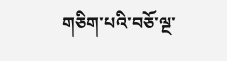གཅིག་པའི་བཅོ་ལྔ་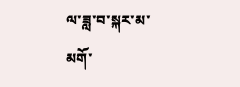ལ་ཟླ་བ་སྐར་མ་མགོ་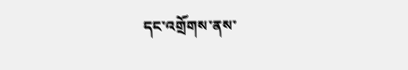དང་འགྲོགས་ནས་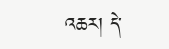འཆར། དེ་